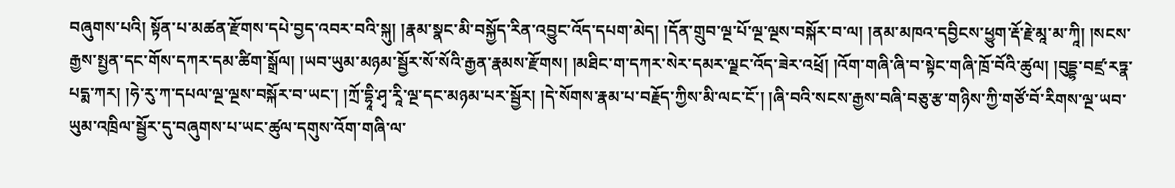བཞུགས་པའི། སྟོན་པ་མཚན་རྫོགས་དཔེ་བྱད་འབར་བའི་སྐུ། །རྣམ་སྣང་མི་བསྐྱོད་རིན་འབྱུང་འོད་དཔག་མེད། །དོན་གྲུབ་ལྔ་པོ་ལྔ་ལྔས་བསྐོར་བ་ལ། །ནམ་མཁའ་དབྱིངས་ཕྱུག་རྡོ་རྗེ་མཱ་མ་ཀཱི། །སངས་རྒྱས་སྤྱན་དང་གོས་དཀར་དམ་ཚིག་སྒྲོལ། །ཡབ་ཡུམ་མཉམ་སྦྱོར་སོ་སོའི་རྒྱན་རྣམས་རྫོགས། །མཐིང་ག་དཀར་སེར་དམར་ལྗང་འོད་ཟེར་འཕྲོ། །འོག་གཞི་ཞི་བ་སྟེང་གཞི་ཁྲོ་བོའི་ཚུལ། །བུདྡྷ་བཛྲ་རཏྣ་པདྨ་ཀར། །ཧེ་རུ་ཀ་དཔལ་ལྔ་ལྔས་བསྐོར་བ་ཡང་། །ཀྲོ་དྷཱི་ཤྭ་རཱི་ལྔ་དང་མཉམ་པར་སྦྱོར། །དེ་སོགས་རྣམ་པ་བརྗོད་ཀྱིས་མི་ལང་ངོ་། །ཞི་བའི་སངས་རྒྱས་བཞི་བཅུ་རྩ་གཉིས་ཀྱི་གཙོ་བོ་རིགས་ལྔ་ཡབ་ཡུམ་འཁྲིལ་སྦྱོར་དུ་བཞུགས་པ་ཡང་ཚུལ་དགུས་འོག་གཞི་ལ་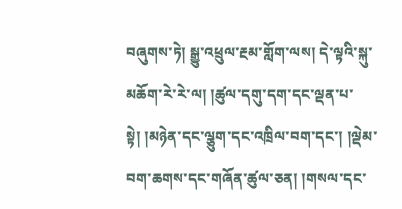བཞུགས་ཏེ། སྒྱུ་འཕྲུལ་རྔམ་གློག་ལས། དེ་ལྟའི་སྐུ་མཆོག་རེ་རེ་ལ། །ཚུལ་དགུ་དག་དང་ལྡན་པ་སྟེ། །མཉེན་དང་ལྕུག་དང་འཁྲིལ་བག་དང་། །ལྡེམ་བག་ཆགས་དང་གཞོན་ཚུལ་ཅན། །གསལ་དང་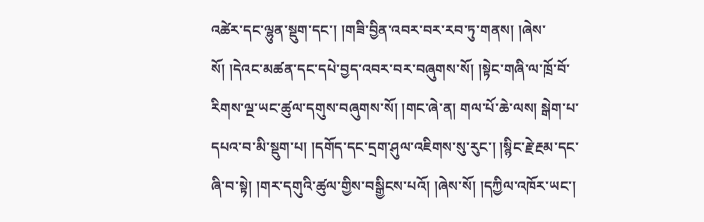འཚེར་དང་ལྷུན་སྡུག་དང་། །གཟི་བྱིན་འབར་བར་རབ་ཏུ་གནས། །ཞེས་སོ། །དེའང་མཚན་དང་དཔེ་བྱད་འབར་བར་བཞུགས་སོ། །སྟེང་གཞི་ལ་ཁྲོ་བོ་རིགས་ལྔ་ཡང་ཚུལ་དགུས་བཞུགས་སོ། །གང་ཞེ་ན། གལ་པོ་ཆེ་ལས། སྒེག་པ་དཔའ་བ་མི་སྡུག་པ། །དགོད་དང་དྲག་ཤུལ་འཇིགས་སུ་རུང་། །སྙིང་རྗེ་རྔམ་དང་ཞི་བ་སྟེ། །གར་དགུའི་ཚུལ་གྱིས་བསྒྱིངས་པའོ། །ཞེས་སོ། །དཀྱིལ་འཁོར་ཡང་།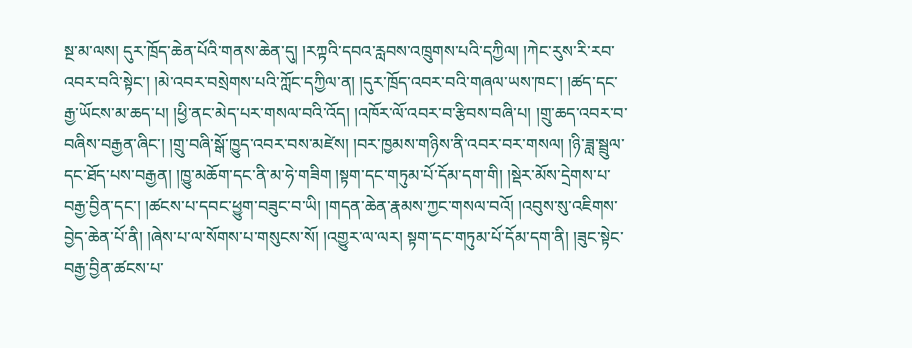སྔ་མ་ལས། དུར་ཁྲོད་ཆེན་པོའི་གནས་ཆེན་དུ། །རཀྟའི་དབའ་རླབས་འཁྲུགས་པའི་དཀྱིལ། །ཀེང་རུས་རི་རབ་འབར་བའི་སྟེང་། །མེ་འབར་བསྲེགས་པའི་ཀློང་དཀྱིལ་ན། །དུར་ཁྲོད་འབར་བའི་གཞལ་ཡས་ཁང་། །ཚད་དང་རྒྱ་ཡོངས་མ་ཆད་པ། །ཕྱི་ནང་མེད་པར་གསལ་བའི་འོད། །འཁོར་ལོ་འབར་བ་རྩིབས་བཞི་པ། །གྲུ་ཆད་འབར་བ་བཞིས་བརྒྱན་ཞིང་། །གྲུ་བཞི་སྒོ་ཁྱུད་འབར་བས་མཛེས། །བར་ཁྱམས་གཉིས་ནི་འབར་བར་གསལ། །ཉི་ཟླ་སྦྲུལ་དང་ཐོད་པས་བརྒྱན། །ཁྱུ་མཆོག་དང་ནི་མ་ཧེ་གཟིག །སྟག་དང་གཏུམ་པོ་དོམ་དག་གི། །སྡེར་མོས་དྲེགས་པ་བརྒྱ་བྱིན་དང་། །ཚངས་པ་དབང་ཕྱུག་བཟུང་བ་ཡི། །གདན་ཆེན་རྣམས་ཀྱང་གསལ་བའོ། །འབུས་སུ་འཇིགས་བྱེད་ཆེན་པོ་ནི། །ཞེས་པ་ལ་སོགས་པ་གསུངས་སོ། །འགྱུར་ལ་ལར། སྟག་དང་གཏུམ་པོ་དོམ་དག་ནི། །ཟུང་སྟེང་བརྒྱ་བྱིན་ཚངས་པ་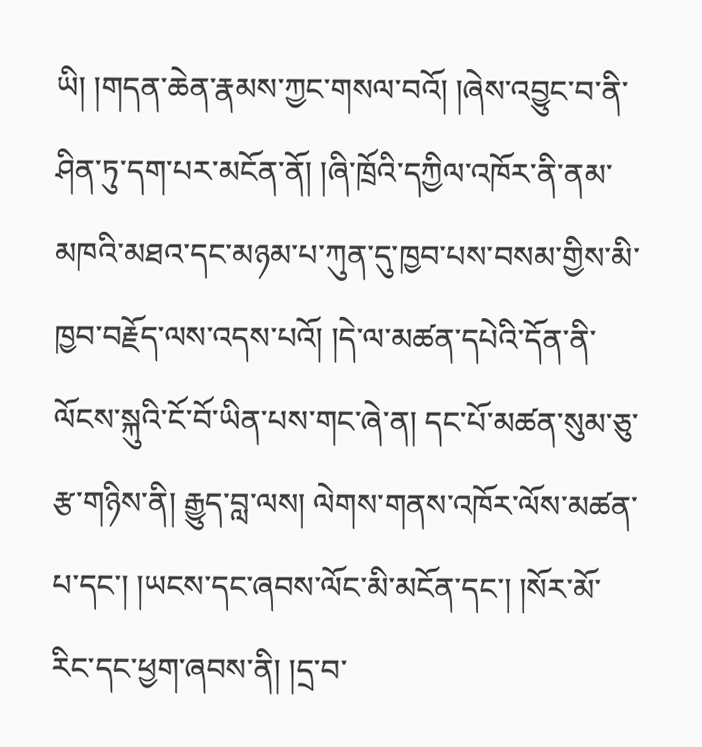ཡི། །གདན་ཆེན་རྣམས་ཀྱང་གསལ་བའོ། །ཞེས་འབྱུང་བ་ནི་ཤིན་ཏུ་དག་པར་མངོན་ནོ། །ཞི་ཁྲོའི་དཀྱིལ་འཁོར་ནི་ནམ་མཁའི་མཐའ་དང་མཉམ་པ་ཀུན་དུ་ཁྱབ་པས་བསམ་གྱིས་མི་ཁྱབ་བརྗོད་ལས་འདས་པའོ། །དེ་ལ་མཚན་དཔེའི་དོན་ནི་ལོངས་སྐུའི་ངོ་བོ་ཡིན་པས་གང་ཞེ་ན། དང་པོ་མཚན་སུམ་ཅུ་རྩ་གཉིས་ནི། རྒྱུད་བླ་ལས། ལེགས་གནས་འཁོར་ལོས་མཚན་པ་དང་། །ཡངས་དང་ཞབས་ལོང་མི་མངོན་དང་། །སོར་མོ་རིང་དང་ཕྱག་ཞབས་ནི། །དྲ་བ་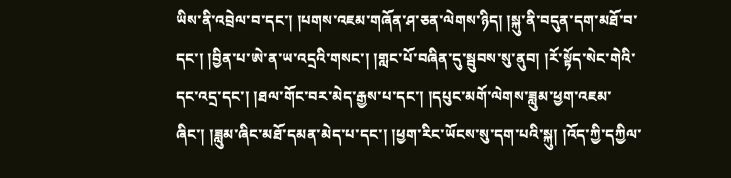ཡིས་ནི་འབྲེལ་བ་དང་། །པགས་འཇམ་གཞོན་ཤ་ཅན་ལེགས་ཉིད། །སྐུ་ནི་བདུན་དག་མཐོ་བ་དང་། །བྱིན་པ་ཨེ་ན་ཡ་འདྲའི་གསང་། །གླང་པོ་བཞིན་དུ་སྦུབས་སུ་ནུབ། །རོ་སྟོད་སེང་གེའི་དང་འདྲ་དང་། །ཐལ་གོང་བར་མེད་རྒྱས་པ་དང་། །དཔུང་མགོ་ལེགས་ཟླུམ་ཕྱག་འཇམ་ཞིང་། །ཟླུམ་ཞིང་མཐོ་དམན་མེད་པ་དང་། །ཕྱག་རིང་ཡོངས་སུ་དག་པའི་སྐུ། །འོད་ཀྱི་དཀྱིལ་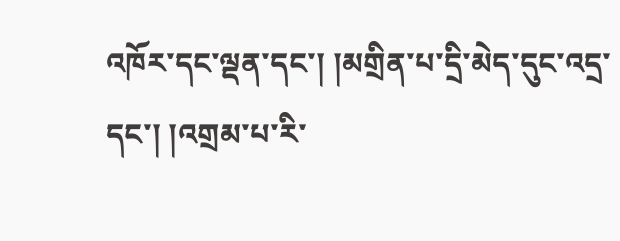འཁོར་དང་ལྡན་དང་། །མགྲིན་པ་དྲི་མེད་དུང་འདྲ་དང་། །འགྲམ་པ་རི་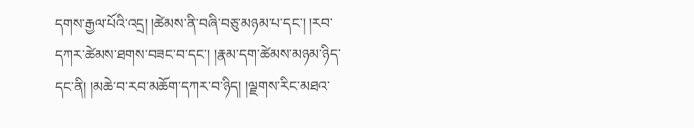དགས་རྒྱལ་པོའི་འདྲ། །ཚེམས་ནི་བཞི་བཅུ་མཉམ་པ་དང་། །རབ་དཀར་ཚེམས་ཐགས་བཟང་བ་དང་། །རྣམ་དག་ཚེམས་མཉམ་ཉིད་དང་ནི། །མཆེ་བ་རབ་མཆོག་དཀར་བ་ཉིད། །ལྗགས་རིང་མཐའ་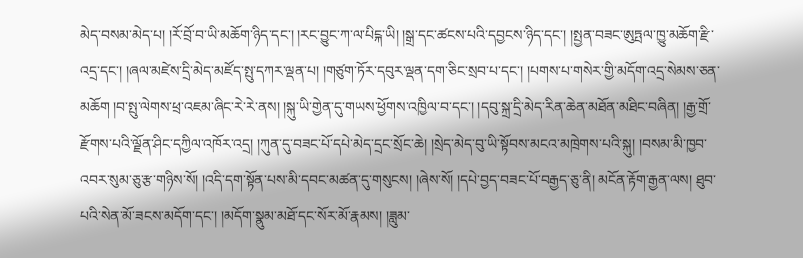མེད་བསམ་མེད་པ། །རོ་བྲོ་བ་ཡི་མཆོག་ཉིད་དང་། །རང་བྱུང་ཀ་ལ་པིངྐ་ཡི། །སྒྲ་དང་ཚངས་པའི་དབྱངས་ཉིད་དང་། །སྤྱན་བཟང་ཨུཏྤལ་ཁྱུ་མཆོག་རྫི་འདྲ་དང་། །ཞལ་མཛེས་དྲི་མེད་མཛོད་སྤུ་དཀར་ལྡན་པ། །གཙུག་ཏོར་དབུར་ལྡན་དག་ཅིང་སྲབ་པ་དང་། །པགས་པ་གསེར་གྱི་མདོག་འདྲ་སེམས་ཅན་མཆོག །བ་སྤུ་ལེགས་ཕྲ་འཇམ་ཞིང་རེ་རེ་ནས། །སྐུ་ཡི་གྱེན་དུ་གཡས་ཕྱོགས་འཁྱིལ་བ་དང་། །དབུ་སྐྲ་དྲི་མེད་རིན་ཆེན་མཐོན་མཐིང་བཞིན། །རྒྱ་གྲོ་རྫོགས་པའི་ལྗོན་ཤིང་དཀྱིལ་འཁོར་འདྲ། །ཀུན་དུ་བཟང་པོ་དཔེ་མེད་དྲང་སྲོང་ཆེ། །སྲེད་མེད་བུ་ཡི་སྟོབས་མངའ་མཁྲེགས་པའི་སྐུ། །བསམ་མི་ཁྱབ་འབར་སུམ་ཅུ་རྩ་གཉིས་སོ། །འདི་དག་སྟོན་པས་མི་དབང་མཚན་དུ་གསུངས། །ཞེས་སོ། །དཔེ་བྱད་བཟང་པོ་བརྒྱད་ཅུ་ནི། མངོན་རྟོག་རྒྱན་ལས། ཐུབ་པའི་སེན་མོ་ཟངས་མདོག་དང་། །མདོག་སྣུམ་མཐོ་དང་སོར་མོ་རྣམས། །ཟླུམ་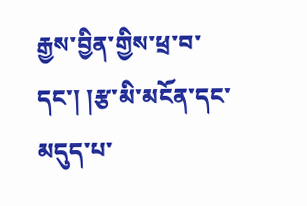རྒྱས་བྱིན་གྱིས་ཕྲ་བ་དང་། །རྩ་མི་མངོན་དང་མདུད་པ་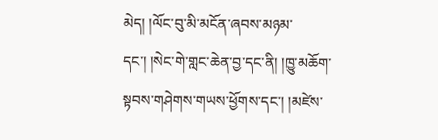མེད། །ལོང་བུ་མི་མངོན་ཞབས་མཉམ་དང་། །སེང་གེ་གླང་ཆེན་བྱ་དང་ནི། །ཁྱུ་མཆོག་སྟབས་གཤེགས་གཡས་ཕྱོགས་དང་། །མཛེས་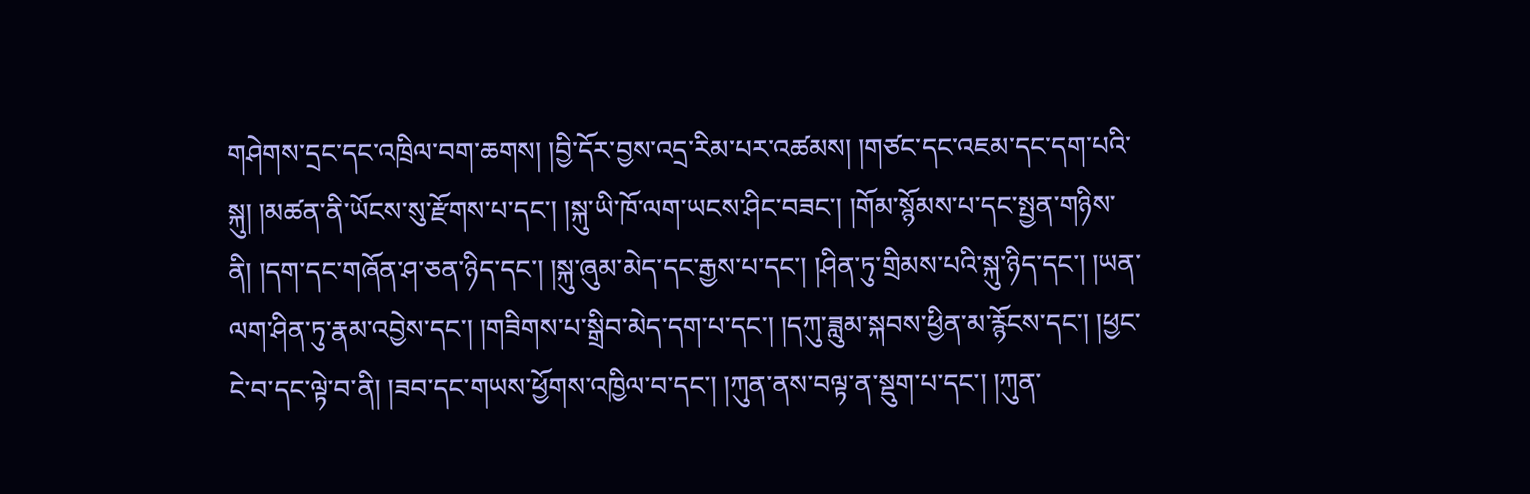གཤེགས་དྲང་དང་འཁྲིལ་བག་ཆགས། །བྱི་དོར་བྱས་འདྲ་རིམ་པར་འཚམས། །གཙང་དང་འཇམ་དང་དག་པའི་སྐུ། །མཚན་ནི་ཡོངས་སུ་རྫོགས་པ་དང་། །སྐུ་ཡི་ཁོ་ལག་ཡངས་ཤིང་བཟང་། །གོམ་སྙོམས་པ་དང་སྤྱན་གཉིས་ནི། །དག་དང་གཞོན་ཤ་ཅན་ཉིད་དང་། །སྐུ་ཞུམ་མེད་དང་རྒྱས་པ་དང་། །ཤིན་ཏུ་གྲིམས་པའི་སྐུ་ཉིད་དང་། །ཡན་ལག་ཤིན་ཏུ་རྣམ་འབྱེས་དང་། །གཟིགས་པ་སྒྲིབ་མེད་དག་པ་དང་། །དཀུ་ཟླུམ་སྐབས་ཕྱིན་མ་རྙོངས་དང་། །ཕྱང་ངེ་བ་དང་ལྟེ་བ་ནི། །ཟབ་དང་གཡས་ཕྱོགས་འཁྱིལ་བ་དང་། །ཀུན་ནས་བལྟ་ན་སྡུག་པ་དང་། །ཀུན་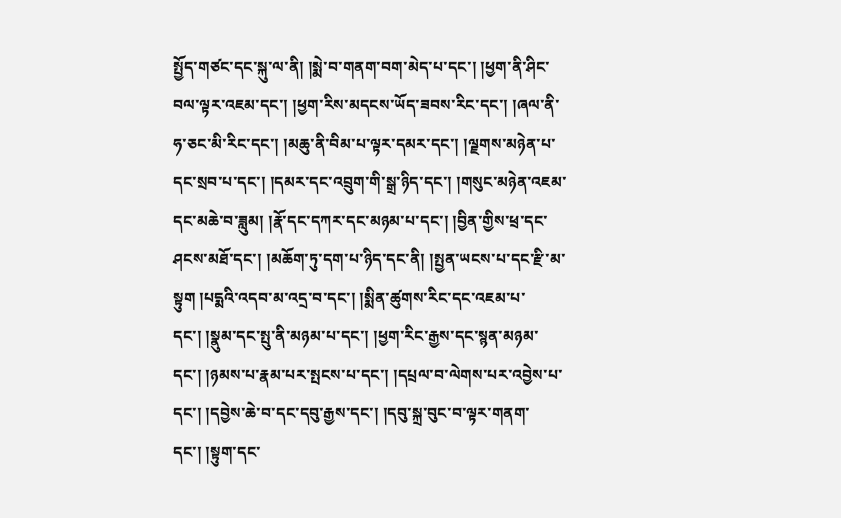སྤྱོད་གཙང་དང་སྐུ་ལ་ནི། །སྨེ་བ་གནག་བག་མེད་པ་དང་། །ཕྱག་ནི་ཤིང་བལ་ལྟར་འཇམ་དང་། །ཕྱག་རིས་མདངས་ཡོད་ཟབས་རིང་དང་། །ཞལ་ནི་ཧ་ཅང་མི་རིང་དང་། །མཆུ་ནི་བིམ་པ་ལྟར་དམར་དང་། །ལྗགས་མཉེན་པ་དང་སྲབ་པ་དང་། །དམར་དང་འབྲུག་གི་སྒྲ་ཉིད་དང་། །གསུང་མཉེན་འཇམ་དང་མཆེ་བ་ཟླུམ། །རྣོ་དང་དཀར་དང་མཉམ་པ་དང་། །བྱིན་གྱིས་ཕྲ་དང་ཤངས་མཐོ་དང་། །མཆོག་ཏུ་དག་པ་ཉིད་དང་ནི། །སྤྱན་ཡངས་པ་དང་རྫི་མ་སྟུག །པདྨའི་འདབ་མ་འདྲ་བ་དང་། །སྨིན་ཚུགས་རིང་དང་འཇམ་པ་དང་། །སྣུམ་དང་སྤུ་ནི་མཉམ་པ་དང་། །ཕྱག་རིང་རྒྱས་དང་སྙན་མཉམ་དང་། །ཉམས་པ་རྣམ་པར་སྤངས་པ་དང་། །དཔྲལ་བ་ལེགས་པར་འབྱེས་པ་དང་། །དབྱེས་ཆེ་བ་དང་དབུ་རྒྱས་དང་། །དབུ་སྐྲ་བུང་བ་ལྟར་གནག་དང་། །སྟུག་དང་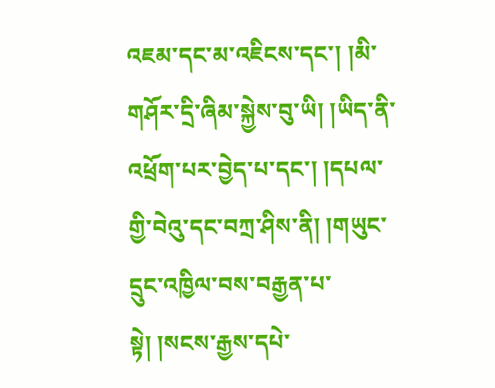འཇམ་དང་མ་འཇིངས་དང་། །མི་གཤོར་དྲི་ཞིམ་སྐྱེས་བུ་ཡི། །ཡིད་ནི་འཕྲོག་པར་བྱེད་པ་དང་། །དཔལ་གྱི་བེའུ་དང་བཀྲ་ཤིས་ནི། །གཡུང་དྲུང་འཁྱིལ་བས་བརྒྱན་པ་སྟེ། །སངས་རྒྱས་དཔེ་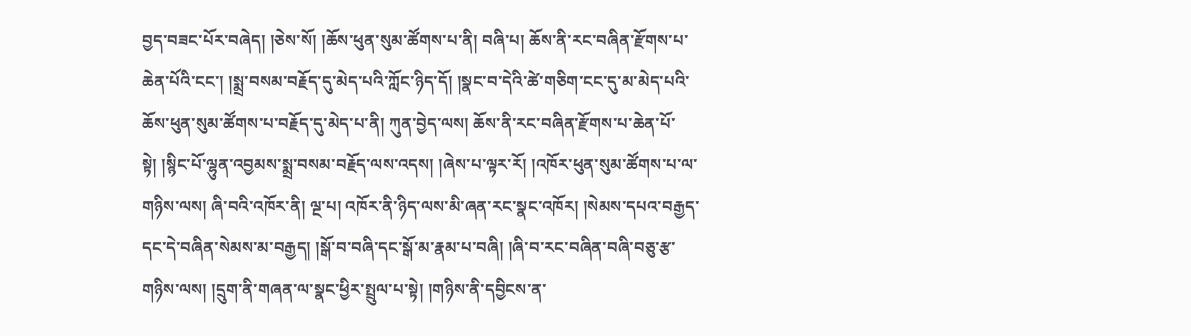བྱད་བཟང་པོར་བཞེད། །ཅེས་སོ། །ཆོས་ཕུན་སུམ་ཚོགས་པ་ནི། བཞི་པ། ཆོས་ནི་རང་བཞིན་རྫོགས་པ་ཆེན་པོའི་ངང་། །སྨྲ་བསམ་བརྗོད་དུ་མེད་པའི་ཀློང་ཉིད་དོ། །སྣང་བ་དེའི་ཚེ་གཅིག་ངང་དུ་མ་མེད་པའི་ཆོས་ཕུན་སུམ་ཚོགས་པ་བརྗོད་དུ་མེད་པ་ནི། ཀུན་བྱེད་ལས། ཆོས་ནི་རང་བཞིན་རྫོགས་པ་ཆེན་པོ་སྟེ། །སྙིང་པོ་ལྷུན་འབྱམས་སྨྲ་བསམ་བརྗོད་ལས་འདས། །ཞེས་པ་ལྟར་རོ། །འཁོར་ཕུན་སུམ་ཚོགས་པ་ལ་གཉིས་ལས། ཞི་བའི་འཁོར་ནི། ལྔ་པ། འཁོར་ནི་ཉིད་ལས་མི་ཞན་རང་སྣང་འཁོར། །སེམས་དཔའ་བརྒྱད་དང་དེ་བཞིན་སེམས་མ་བརྒྱད། །སྒོ་བ་བཞི་དང་སྒོ་མ་རྣམ་པ་བཞི། །ཞི་བ་རང་བཞིན་བཞི་བཅུ་རྩ་གཉིས་ལས། །དྲུག་ནི་གཞན་ལ་སྣང་ཕྱིར་སྤྲུལ་པ་སྟེ། །གཉིས་ནི་དབྱིངས་ན་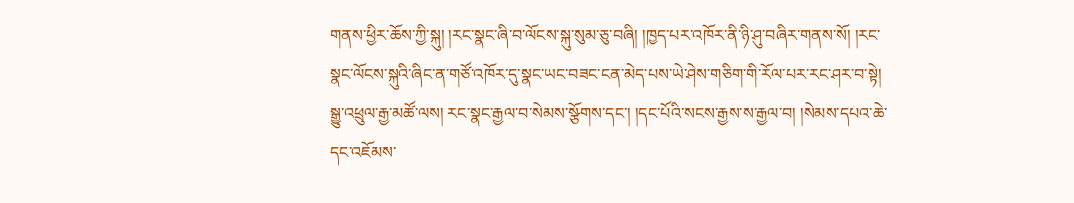གནས་ཕྱིར་ཆོས་ཀྱི་སྐུ། །རང་སྣང་ཞི་བ་ལོངས་སྐུ་སུམ་ཅུ་བཞི། །ཁྱད་པར་འཁོར་ནི་ཉི་ཤུ་བཞིར་གནས་སོ། །རང་སྣང་ལོངས་སྐུའི་ཞིང་ན་གཙོ་འཁོར་དུ་སྣང་ཡང་བཟང་ངན་མེད་པས་ཡེ་ཤེས་གཅིག་གི་རོལ་པར་རང་ཤར་བ་སྟེ། སྒྱུ་འཕྲུལ་རྒྱ་མཚོ་ལས། རང་སྣང་རྒྱལ་བ་སེམས་སྩོགས་དང་། །དང་པོའི་སངས་རྒྱས་ས་རྒྱལ་བ། །སེམས་དཔའ་ཆེ་དང་འཇོམས་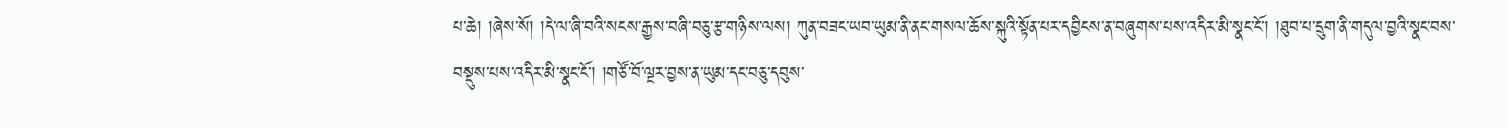པ་ཆེ། །ཞེས་སོ། །དེ་ལ་ཞི་བའི་སངས་རྒྱས་བཞི་བཅུ་རྩ་གཉིས་ལས། ཀུན་བཟང་ཡབ་ཡུམ་ནི་ནང་གསལ་ཆོས་སྐུའི་སྟོན་པར་དབྱིངས་ན་བཞུགས་པས་འདིར་མི་སྣང་ངོ་། །ཐུབ་པ་དྲུག་ནི་གདུལ་བྱའི་སྣང་བས་བསྡུས་པས་འདིར་མི་སྣང་ངོ་། །གཙོ་བོ་ལྔར་བྱས་ན་ཡུམ་དང་བཅུ་དབུས་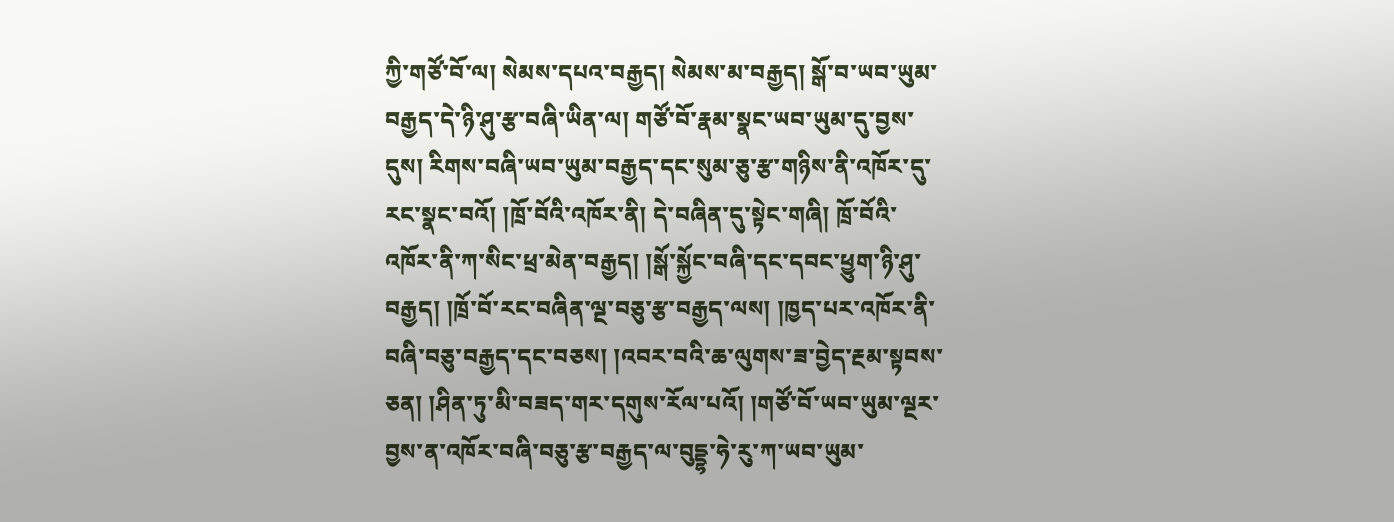ཀྱི་གཙོ་བོ་ལ། སེམས་དཔའ་བརྒྱད། སེམས་མ་བརྒྱད། སྒོ་བ་ཡབ་ཡུམ་བརྒྱད་དེ་ཉི་ཤུ་རྩ་བཞི་ཡིན་ལ། གཙོ་བོ་རྣམ་སྣང་ཡབ་ཡུམ་དུ་བྱས་དུས། རིགས་བཞི་ཡབ་ཡུམ་བརྒྱད་དང་སུམ་ཅུ་རྩ་གཉིས་ནི་འཁོར་དུ་རང་སྣང་བའོ། །ཁྲོ་བོའི་འཁོར་ནི། དེ་བཞིན་དུ་སྟེང་གཞི། ཁྲོ་བོའི་འཁོར་ནི་ཀ་སིང་ཕྲ་མེན་བརྒྱད། །སྒོ་སྐྱོང་བཞི་དང་དབང་ཕྱུག་ཉི་ཤུ་བརྒྱད། །ཁྲོ་བོ་རང་བཞིན་ལྔ་བཅུ་རྩ་བརྒྱད་ལས། །ཁྱད་པར་འཁོར་ནི་བཞི་བཅུ་བརྒྱད་དང་བཅས། །འབར་བའི་ཆ་ལུགས་ཟ་བྱེད་རྔམ་སྟབས་ཅན། །ཤིན་ཏུ་མི་བཟད་གར་དགུས་རོལ་པའོ། །གཙོ་བོ་ཡབ་ཡུམ་ལྔར་བྱས་ན་འཁོར་བཞི་བཅུ་རྩ་བརྒྱད་ལ་བུདྡྷ་ཧེ་རུ་ཀ་ཡབ་ཡུམ་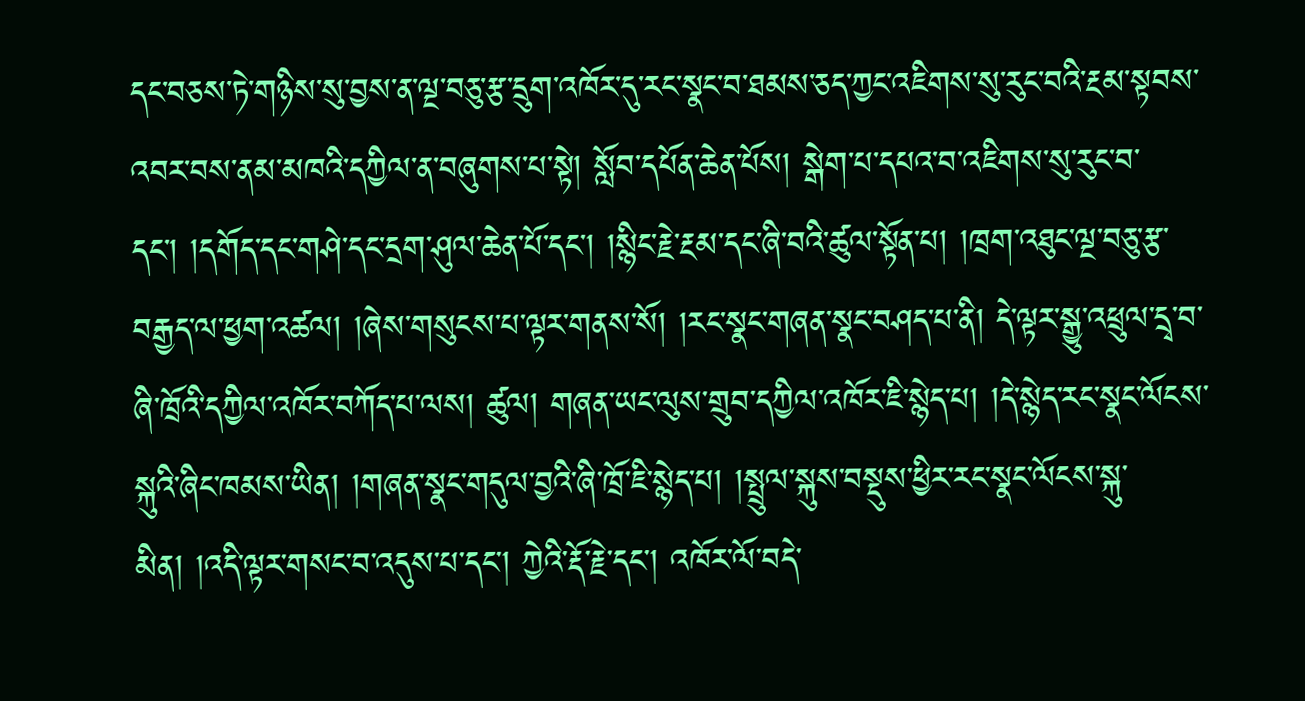དང་བཅས་ཏེ་གཉིས་སུ་བྱས་ན་ལྔ་བཅུ་རྩ་དྲུག་འཁོར་དུ་རང་སྣང་བ་ཐམས་ཅད་ཀྱང་འཇིགས་སུ་རུང་བའི་རྔམ་སྟབས་འབར་བས་ནམ་མཁའི་དཀྱིལ་ན་བཞུགས་པ་སྟེ། སློབ་དཔོན་ཆེན་པོས། སྒེག་པ་དཔའ་བ་འཇིགས་སུ་རུང་བ་དང་། །དགོད་དང་གཤེ་དང་དྲག་ཤུལ་ཆེན་པོ་དང་། །སྙིང་རྗེ་རྔམ་དང་ཞི་བའི་ཚུལ་སྟོན་པ། །ཁྲག་འཐུང་ལྔ་བཅུ་རྩ་བརྒྱད་ལ་ཕྱག་འཚལ། །ཞེས་གསུངས་པ་ལྟར་གནས་སོ། །རང་སྣང་གཞན་སྣང་བཤད་པ་ནི། དེ་ལྟར་སྒྱུ་འཕྲུལ་དྲྭ་བ་ཞི་ཁྲོའི་དཀྱིལ་འཁོར་བཀོད་པ་ལས། ཚུལ། གཞན་ཡང་ལུས་གྲུབ་དཀྱིལ་འཁོར་ཇི་སྙེད་པ། །དེ་སྙེད་རང་སྣང་ལོངས་སྐུའི་ཞིང་ཁམས་ཡིན། །གཞན་སྣང་གདུལ་བྱའི་ཞི་ཁྲོ་ཇི་སྙེད་པ། །སྤྲུལ་སྐུས་བསྡུས་ཕྱིར་རང་སྣང་ལོངས་སྐུ་མིན། །འདི་ལྟར་གསང་བ་འདུས་པ་དང་། ཀྱེའི་རྡོ་རྗེ་དང་། འཁོར་ལོ་བདེ་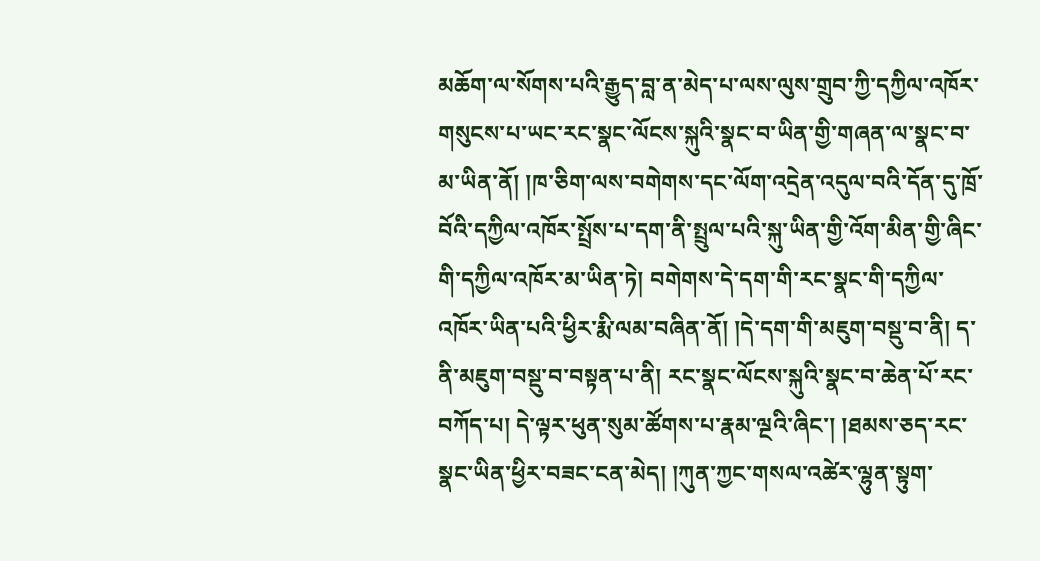མཆོག་ལ་སོགས་པའི་རྒྱུད་བླ་ན་མེད་པ་ལས་ལུས་གྲུབ་ཀྱི་དཀྱིལ་འཁོར་གསུངས་པ་ཡང་རང་སྣང་ལོངས་སྐུའི་སྣང་བ་ཡིན་གྱི་གཞན་ལ་སྣང་བ་མ་ཡིན་ནོ། །ཁ་ཅིག་ལས་བགེགས་དང་ལོག་འདྲེན་འདུལ་བའི་དོན་དུ་ཁྲོ་བོའི་དཀྱིལ་འཁོར་སྤྲོས་པ་དག་ནི་སྤྲུལ་པའི་སྐུ་ཡིན་གྱི་འོག་མིན་གྱི་ཞིང་གི་དཀྱིལ་འཁོར་མ་ཡིན་ཏེ། བགེགས་དེ་དག་གི་རང་སྣང་གི་དཀྱིལ་འཁོར་ཡིན་པའི་ཕྱིར་རྨི་ལམ་བཞིན་ནོ། །དེ་དག་གི་མཇུག་བསྡུ་བ་ནི། ད་ནི་མཇུག་བསྡུ་བ་བསྟན་པ་ནི། རང་སྣང་ལོངས་སྐུའི་སྣང་བ་ཆེན་པོ་རང་བཀོད་པ། དེ་ལྟར་ཕུན་སུམ་ཚོགས་པ་རྣམ་ལྔའི་ཞིང་། །ཐམས་ཅད་རང་སྣང་ཡིན་ཕྱིར་བཟང་ངན་མེད། །ཀུན་ཀྱང་གསལ་འཚེར་ལྷུན་སྟུག་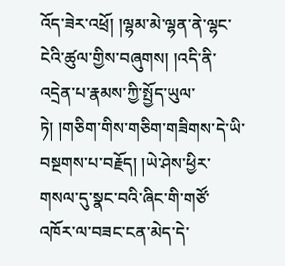འོད་ཟེར་འཕྲོ། །ལྷམ་མེ་ལྷན་ནེ་ལྷང་ངེའི་ཚུལ་གྱིས་བཞུགས། །འདི་ནི་འདྲེན་པ་རྣམས་ཀྱི་སྤྱོད་ཡུལ་ཏེ། །གཅིག་གིས་གཅིག་གཟིགས་དེ་ཡི་བསྔགས་པ་བརྗོད། །ཡེ་ཤེས་ཕྱིར་གསལ་དུ་སྣང་བའི་ཞིང་གི་གཙོ་འཁོར་ལ་བཟང་ངན་མེད་དེ་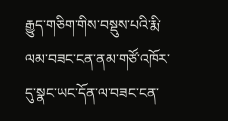རྒྱུད་གཅིག་གིས་བསྡུས་པའི་རྨི་ལམ་བཟང་ངན་ནམ་གཙོ་འཁོར་དུ་སྣང་ཡང་དོན་ལ་བཟང་ངན་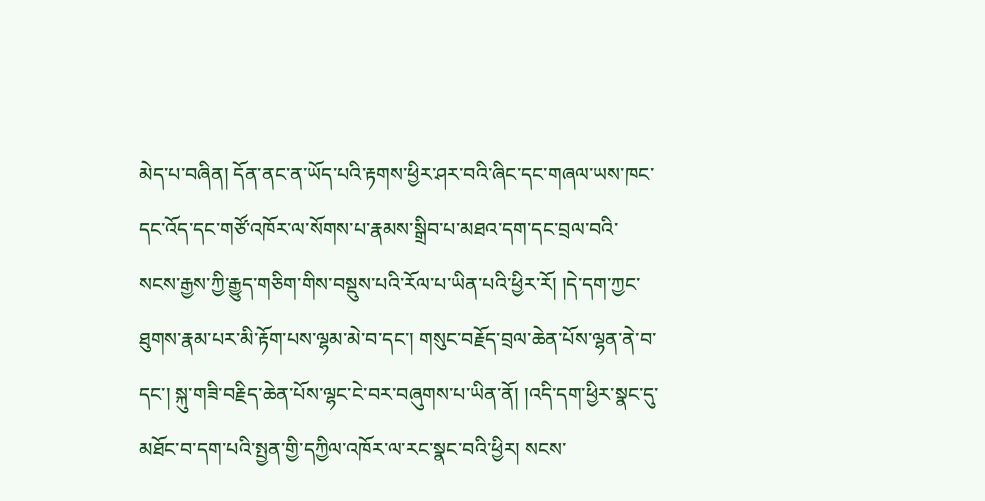མེད་པ་བཞིན། དོན་ནང་ན་ཡོད་པའི་རྟགས་ཕྱིར་ཤར་བའི་ཞིང་དང་གཞལ་ཡས་ཁང་དང་འོད་དང་གཙོ་འཁོར་ལ་སོགས་པ་རྣམས་སྒྲིབ་པ་མཐའ་དག་དང་བྲལ་བའི་སངས་རྒྱས་ཀྱི་རྒྱུད་གཅིག་གིས་བསྡུས་པའི་རོལ་པ་ཡིན་པའི་ཕྱིར་རོ། །དེ་དག་ཀྱང་ཐུགས་རྣམ་པར་མི་རྟོག་པས་ལྷམ་མེ་བ་དང་། གསུང་བརྗོད་བྲལ་ཆེན་པོས་ལྷན་ནེ་བ་དང་། སྐུ་གཟི་བརྗིད་ཆེན་པོས་ལྷང་ངེ་བར་བཞུགས་པ་ཡིན་ནོ། །འདི་དག་ཕྱིར་སྣང་དུ་མཐོང་བ་དག་པའི་སྤྱན་གྱི་དཀྱིལ་འཁོར་ལ་རང་སྣང་བའི་ཕྱིར། སངས་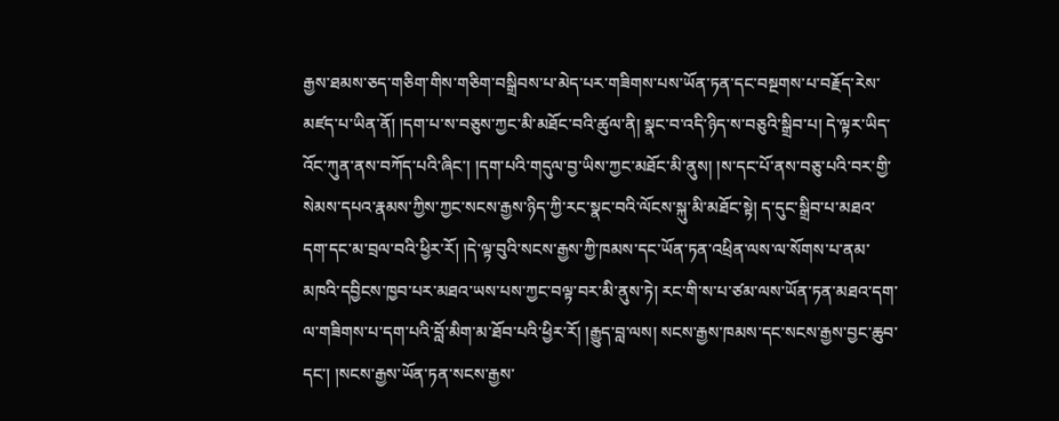རྒྱས་ཐམས་ཅད་གཅིག་གིས་གཅིག་བསྒྲིབས་པ་མེད་པར་གཟིགས་པས་ཡོན་ཏན་དང་བསྔགས་པ་བརྗོད་རེས་མཛད་པ་ཡིན་ནོ། །དག་པ་ས་བཅུས་ཀྱང་མི་མཐོང་བའི་ཚུལ་ནི། སྣང་བ་འདི་ཉིད་ས་བཅུའི་སྒྲིབ་པ། དེ་ལྟར་ཡིད་འོང་ཀུན་ནས་བཀོད་པའི་ཞིང་། །དག་པའི་གདུལ་བྱ་ཡིས་ཀྱང་མཐོང་མི་ནུས། །ས་དང་པོ་ནས་བཅུ་པའི་བར་གྱི་སེམས་དཔའ་རྣམས་ཀྱིས་ཀྱང་སངས་རྒྱས་ཉིད་ཀྱི་རང་སྣང་བའི་ལོངས་སྐུ་མི་མཐོང་སྟེ། ད་དུང་སྒྲིབ་པ་མཐའ་དག་དང་མ་བྲལ་བའི་ཕྱིར་རོ། །དེ་ལྟ་བུའི་སངས་རྒྱས་ཀྱི་ཁམས་དང་ཡོན་ཏན་འཕྲིན་ལས་ལ་སོགས་པ་ནམ་མཁའི་དབྱིངས་ཁྱབ་པར་མཐའ་ཡས་པས་ཀྱང་བལྟ་བར་མི་ནུས་ཏེ། རང་གི་ས་པ་ཙམ་ལས་ཡོན་ཏན་མཐའ་དག་ལ་གཟིགས་པ་དག་པའི་བློ་མིག་མ་ཐོབ་པའི་ཕྱིར་རོ། །རྒྱུད་བླ་ལས། སངས་རྒྱས་ཁམས་དང་སངས་རྒྱས་བྱང་ཆུབ་དང་། །སངས་རྒྱས་ཡོན་ཏན་སངས་རྒྱས་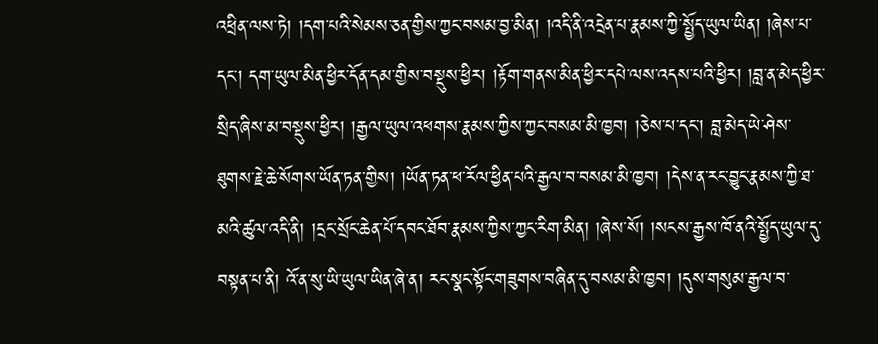འཕྲིན་ལས་ཏེ། །དག་པའི་སེམས་ཅན་གྱིས་ཀྱང་བསམ་བྱ་མིན། །འདི་ནི་འདྲེན་པ་རྣམས་ཀྱི་སྤྱོད་ཡུལ་ཡིན། །ཞེས་པ་དང་། དག་ཡུལ་མིན་ཕྱིར་དོན་དམ་གྱིས་བསྡུས་ཕྱིར། །རྟོག་གནས་མིན་ཕྱིར་དཔེ་ལས་འདས་པའི་ཕྱིར། །བླ་ན་མེད་ཕྱིར་སྲིད་ཞིས་མ་བསྡུས་ཕྱིར། །རྒྱལ་ཡུལ་འཕགས་རྣམས་ཀྱིས་ཀྱང་བསམ་མི་ཁྱབ། །ཅེས་པ་དང་། བླ་མེད་ཡེ་ཤེས་ཐུགས་རྗེ་ཆེ་སོགས་ཡོན་ཏན་གྱིས། །ཡོན་ཏན་ཕ་རོལ་ཕྱིན་པའི་རྒྱལ་བ་བསམ་མི་ཁྱབ། །དེས་ན་རང་བྱུང་རྣམས་ཀྱི་ཐ་མའི་ཚུལ་འདི་ནི། །དྲང་སྲོང་ཆེན་པོ་དབང་ཐོབ་རྣམས་ཀྱིས་ཀྱང་རིག་མིན། །ཞེས་སོ། །སངས་རྒྱས་ཁོ་ནའི་སྤྱོད་ཡུལ་དུ་བསྟན་པ་ནི། འོ་ན་སུ་ཡི་ཡུལ་ཡིན་ཞེ་ན། རང་སྣང་སྟོང་གཟུགས་བཞིན་དུ་བསམ་མི་ཁྱབ། །དུས་གསུམ་རྒྱལ་བ་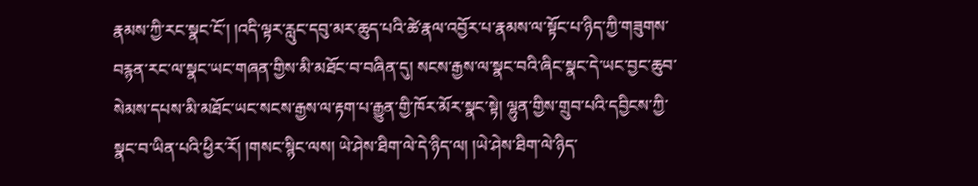རྣམས་ཀྱི་རང་སྣང་ངོ་། །འདི་ལྟར་རླུང་དབུ་མར་ཆུད་པའི་ཚེ་རྣལ་འབྱོར་པ་རྣམས་ལ་སྟོང་པ་ཉིད་ཀྱི་གཟུགས་བརྙན་རང་ལ་སྣང་ཡང་གཞན་གྱིས་མི་མཐོང་བ་བཞིན་དུ། སངས་རྒྱས་ལ་སྣང་བའི་ཞིང་སྣང་དེ་ཡང་བྱང་ཆུབ་སེམས་དཔས་མི་མཐོང་ཡང་སངས་རྒྱས་ལ་རྟག་པ་རྒྱུན་གྱི་ཁོར་མོར་སྣང་སྟེ། ལྷུན་གྱིས་གྲུབ་པའི་དབྱིངས་ཀྱི་སྣང་བ་ཡིན་པའི་ཕྱིར་རོ། །གསང་སྙིང་ལས། ཡེ་ཤེས་ཐིག་ལེ་དེ་ཉིད་ལ། །ཡེ་ཤེས་ཐིག་ལེ་ཉིད་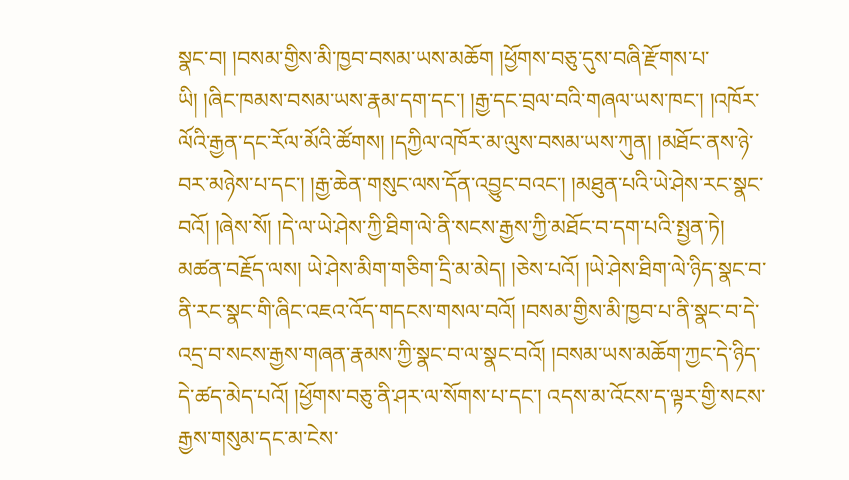སྣང་བ། །བསམ་གྱིས་མི་ཁྱབ་བསམ་ཡས་མཆོག །ཕྱོགས་བཅུ་དུས་བཞི་རྫོགས་པ་ཡི། །ཞིང་ཁམས་བསམ་ཡས་རྣམ་དག་དང་། །རྒྱ་དང་བྲལ་བའི་གཞལ་ཡས་ཁང་། །འཁོར་ལོའི་རྒྱན་དང་རོལ་མོའི་ཚོགས། །དཀྱིལ་འཁོར་མ་ལུས་བསམ་ཡས་ཀུན། །མཐོང་ནས་ཉེ་བར་མཉེས་པ་དང་། །རྒྱ་ཆེན་གསུང་ལས་དོན་འབྱུང་བའང་། །མཐུན་པའི་ཡེ་ཤེས་རང་སྣང་བའོ། །ཞེས་སོ། །དེ་ལ་ཡེ་ཤེས་ཀྱི་ཐིག་ལེ་ནི་སངས་རྒྱས་ཀྱི་མཐོང་བ་དག་པའི་སྤྱན་ཏེ། མཚན་བརྗོད་ལས། ཡེ་ཤེས་མིག་གཅིག་དྲི་མ་མེད། །ཅེས་པའོ། །ཡེ་ཤེས་ཐིག་ལེ་ཉིད་སྣང་བ་ནི་རང་སྣང་གི་ཞིང་འཇའ་འོད་གདངས་གསལ་བའོ། །བསམ་གྱིས་མི་ཁྱབ་པ་ནི་སྣང་བ་དེ་འདྲ་བ་སངས་རྒྱས་གཞན་རྣམས་ཀྱི་སྣང་བ་ལ་སྣང་བའོ། །བསམ་ཡས་མཆོག་ཀྱང་དེ་ཉིད་དེ་ཚད་མེད་པའོ། །ཕྱོགས་བཅུ་ནི་ཤར་ལ་སོགས་པ་དང་། འདས་མ་འོངས་ད་ལྟར་གྱི་སངས་རྒྱས་གསུམ་དང་མ་ངེས་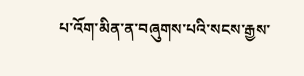པ་འོག་མིན་ན་བཞུགས་པའི་སངས་རྒྱས་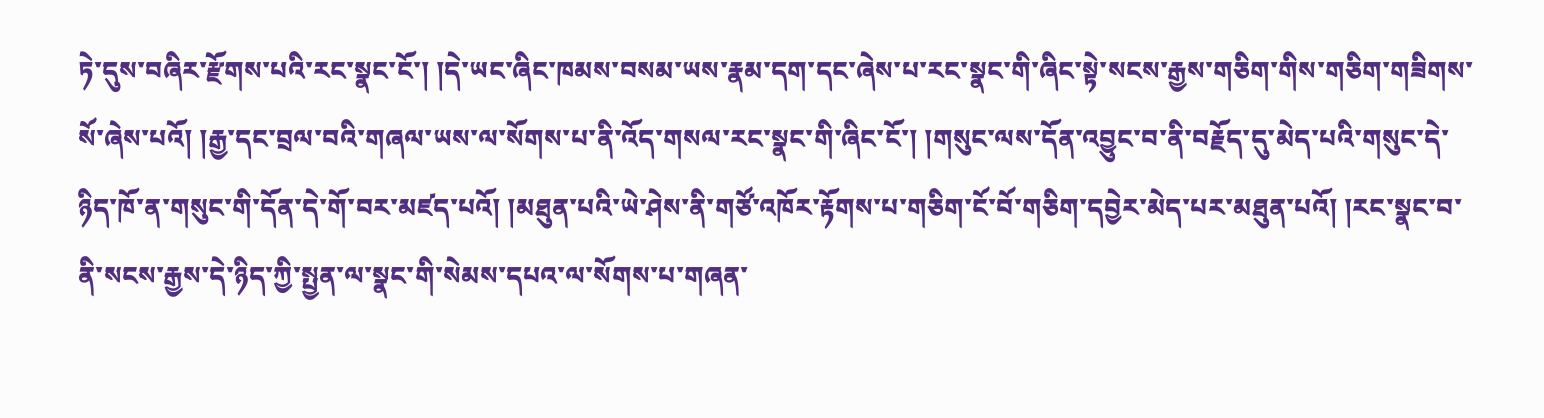ཏེ་དུས་བཞིར་རྫོགས་པའི་རང་སྣང་ངོ་། །དེ་ཡང་ཞིང་ཁམས་བསམ་ཡས་རྣམ་དག་དང་ཞེས་པ་རང་སྣང་གི་ཞིང་སྟེ་སངས་རྒྱས་གཅིག་གིས་གཅིག་གཟིགས་སོ་ཞེས་པའོ། །རྒྱ་དང་བྲལ་བའི་གཞལ་ཡས་ལ་སོགས་པ་ནི་འོད་གསལ་རང་སྣང་གི་ཞིང་ངོ་། །གསུང་ལས་དོན་འབྱུང་བ་ནི་བརྗོད་དུ་མེད་པའི་གསུང་དེ་ཉིད་ཁོ་ན་གསུང་གི་དོན་དེ་གོ་བར་མཛད་པའོ། །མཐུན་པའི་ཡེ་ཤེས་ནི་གཙོ་འཁོར་རྟོགས་པ་གཅིག་ངོ་བོ་གཅིག་དབྱེར་མེད་པར་མཐུན་པའོ། །རང་སྣང་བ་ནི་སངས་རྒྱས་དེ་ཉིད་ཀྱི་སྤྱན་ལ་སྣང་གི་སེམས་དཔའ་ལ་སོགས་པ་གཞན་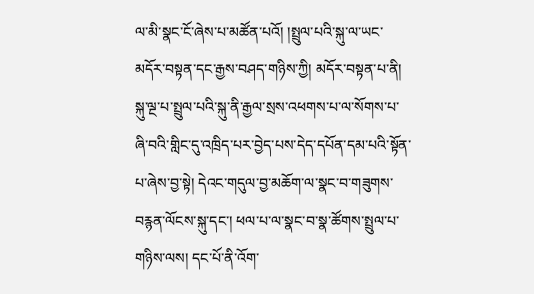ལ་མི་སྣང་ངོ་ཞེས་པ་མཚོན་པའོ། །སྤྲུལ་པའི་སྐུ་ལ་ཡང་མདོར་བསྟན་དང་རྒྱས་བཤད་གཉིས་ཀྱི། མདོར་བསྟན་པ་ནི། སྐུ་ལྔ་པ་སྤྲུལ་པའི་སྐུ་ནི་རྒྱལ་སྲས་འཕགས་པ་ལ་སོགས་པ་ཞི་བའི་གླིང་དུ་འཁྲིད་པར་བྱེད་པས་དེད་དཔོན་དམ་པའི་སྟོན་པ་ཞེས་བྱ་སྟེ། དེའང་གདུལ་བྱ་མཆོག་ལ་སྣང་བ་གཟུགས་བརྙན་ལོངས་སྐུ་དང་། ཕལ་པ་ལ་སྣང་བ་སྣ་ཚོགས་སྤྲུལ་པ་གཉིས་ལས། དང་པོ་ནི་འོག་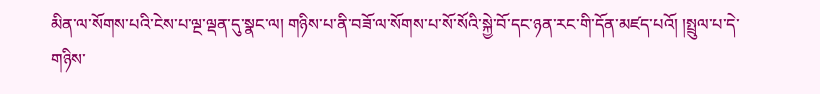མིན་ལ་སོགས་པའི་ངེས་པ་ལྔ་ལྡན་དུ་སྣང་ལ། གཉིས་པ་ནི་བཟོ་ལ་སོགས་པ་སོ་སོའི་སྐྱེ་བོ་དང་ཉན་རང་གི་དོན་མཛད་པའོ། །སྤྲུལ་པ་དེ་གཉིས་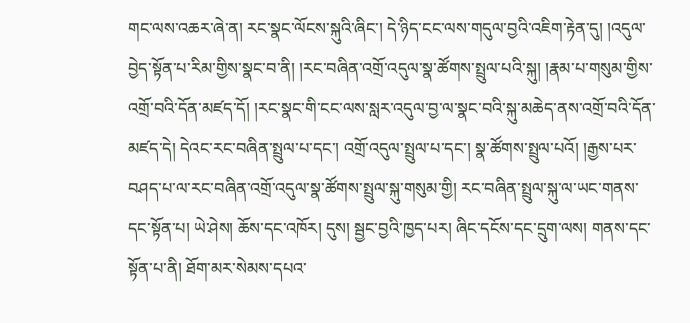གང་ལས་འཆར་ཞེ་ན། རང་སྣང་ལོངས་སྐུའི་ཞིང་། དེ་ཉིད་ངང་ལས་གདུལ་བྱའི་འཇིག་རྟེན་དུ། །འདུལ་བྱེད་སྟོན་པ་རིམ་གྱིས་སྣང་བ་ནི། །རང་བཞིན་འགྲོ་འདུལ་སྣ་ཚོགས་སྤྲུལ་པའི་སྐུ། །རྣམ་པ་གསུམ་གྱིས་འགྲོ་བའི་དོན་མཛད་དོ། །རང་སྣང་གི་ངང་ལས་སླར་འདུལ་བྱ་ལ་སྣང་བའི་སྐུ་མཆེད་ནས་འགྲོ་བའི་དོན་མཛད་དེ། དེའང་རང་བཞིན་སྤྲུལ་པ་དང་། འགྲོ་འདུལ་སྤྲུལ་པ་དང་། སྣ་ཚོགས་སྤྲུལ་པའོ། །རྒྱས་པར་བཤད་པ་ལ་རང་བཞིན་འགྲོ་འདུལ་སྣ་ཚོགས་སྤྲུལ་སྐུ་གསུམ་གྱི། རང་བཞིན་སྤྲུལ་སྐུ་ལ་ཡང་གནས་དང་སྟོན་པ། ཡེ་ཤེས། ཆོས་དང་འཁོར། དུས། སྦྱང་བྱའི་ཁྱད་པར། ཞིང་དངོས་དང་དྲུག་ལས། གནས་དང་སྟོན་པ་ནི། ཐོག་མར་སེམས་དཔའ་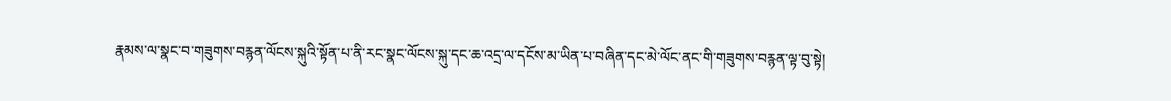རྣམས་ལ་སྣང་བ་གཟུགས་བརྙན་ལོངས་སྐུའི་སྟོན་པ་ནི་རང་སྣང་ལོངས་སྐུ་དང་ཆ་འདྲ་ལ་དངོས་མ་ཡིན་པ་བཞིན་དང་མེ་ལོང་ནང་གི་གཟུགས་བརྙན་ལྟ་བུ་སྟེ།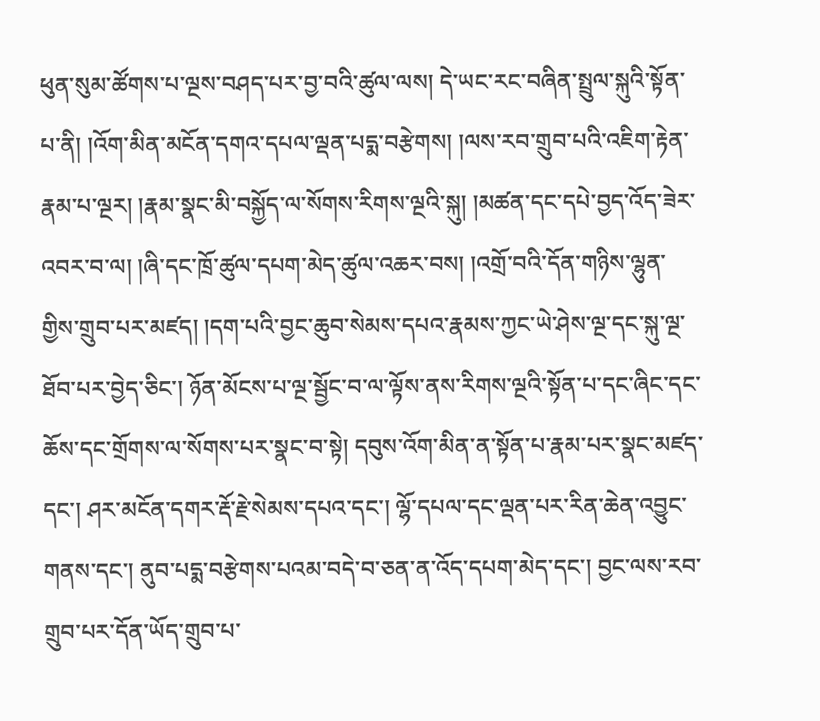ཕུན་སུམ་ཚོགས་པ་ལྔས་བཤད་པར་བྱ་བའི་ཚུལ་ལས། དེ་ཡང་རང་བཞིན་སྤྲུལ་སྐུའི་སྟོན་པ་ནི། །འོག་མིན་མངོན་དགའ་དཔལ་ལྡན་པདྨ་བརྩེགས། །ལས་རབ་གྲུབ་པའི་འཇིག་རྟེན་རྣམ་པ་ལྔར། །རྣམ་སྣང་མི་བསྐྱོད་ལ་སོགས་རིགས་ལྔའི་སྐུ། །མཚན་དང་དཔེ་བྱད་འོད་ཟེར་འབར་བ་ལ། །ཞི་དང་ཁྲོ་ཚུལ་དཔག་མེད་ཚུལ་འཆར་བས། །འགྲོ་བའི་དོན་གཉིས་ལྷུན་གྱིས་གྲུབ་པར་མཛད། །དག་པའི་བྱང་ཆུབ་སེམས་དཔའ་རྣམས་ཀྱང་ཡེ་ཤེས་ལྔ་དང་སྐུ་ལྔ་ཐོབ་པར་བྱེད་ཅིང་། ཉོན་མོངས་པ་ལྔ་སྦྱོང་བ་ལ་ལྟོས་ནས་རིགས་ལྔའི་སྟོན་པ་དང་ཞིང་དང་ཆོས་དང་གྲོགས་ལ་སོགས་པར་སྣང་བ་སྟེ། དབུས་འོག་མིན་ན་སྟོན་པ་རྣམ་པར་སྣང་མཛད་དང་། ཤར་མངོན་དགར་རྡོ་རྗེ་སེམས་དཔའ་དང་། ལྷོ་དཔལ་དང་ལྡན་པར་རིན་ཆེན་འབྱུང་གནས་དང་། ནུབ་པདྨ་བརྩེགས་པའམ་བདེ་བ་ཅན་ན་འོད་དཔག་མེད་དང་། བྱང་ལས་རབ་གྲུབ་པར་དོན་ཡོད་གྲུབ་པ་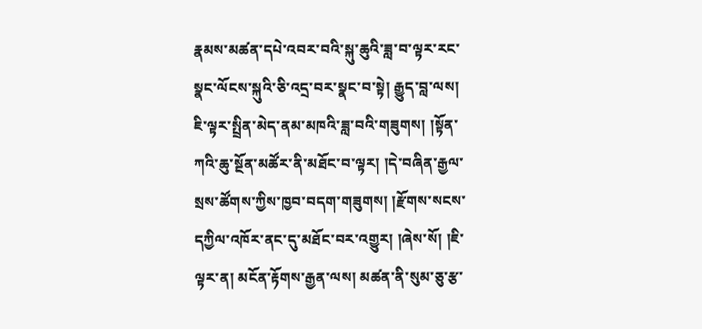རྣམས་མཚན་དཔེ་འབར་བའི་སྐུ་ཆུའི་ཟླ་བ་ལྟར་རང་སྣང་ལོངས་སྐུའི་ཅི་འདྲ་བར་སྣང་བ་སྟེ། རྒྱུད་བླ་ལས། ཇི་ལྟར་སྤྲིན་མེད་ནམ་མཁའི་ཟླ་བའི་གཟུགས། །སྟོན་ཀའི་ཆུ་སྔོན་མཚོར་ནི་མཐོང་བ་ལྟར། །དེ་བཞིན་རྒྱལ་སྲས་ཚོགས་ཀྱིས་ཁྱབ་བདག་གཟུགས། །རྫོགས་སངས་དཀྱིལ་འཁོར་ནང་དུ་མཐོང་བར་འགྱུར། །ཞེས་སོ། །ཇི་ལྟར་ན། མངོན་རྟོགས་རྒྱན་ལས། མཚན་ནི་སུམ་ཅུ་རྩ་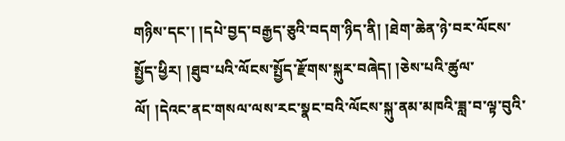གཉིས་དང་། །དཔེ་བྱད་བརྒྱད་ཅུའི་བདག་ཉིད་ནི། །ཐེག་ཆེན་ཉེ་བར་ལོངས་སྤྱོད་ཕྱིར། །ཐུབ་པའི་ལོངས་སྤྱོད་རྫོགས་སྐུར་བཞེད། །ཅེས་པའི་ཚུལ་ལོ། །དེའང་ནང་གསལ་ལས་རང་སྣང་བའི་ལོངས་སྐུ་ནམ་མཁའི་ཟླ་བ་ལྟ་བུའི་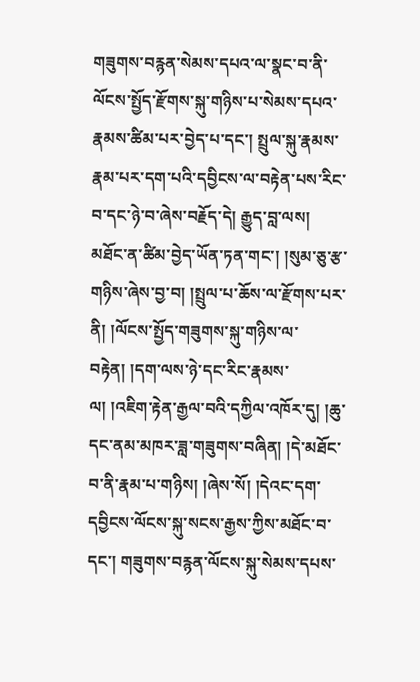གཟུགས་བརྙན་སེམས་དཔའ་ལ་སྣང་བ་ནི་ལོངས་སྤྱོད་རྫོགས་སྐུ་གཉིས་པ་སེམས་དཔའ་རྣམས་ཚིམ་པར་བྱེད་པ་དང་། སྤྲུལ་སྐུ་རྣམས་རྣམ་པར་དག་པའི་དབྱིངས་ལ་བརྟེན་པས་རིང་བ་དང་ཉེ་བ་ཞེས་བརྗོད་དེ། རྒྱུད་བླ་ལས། མཐོང་ན་ཚིམ་བྱེད་ཡོན་ཏན་གང་། །སུམ་ཅུ་རྩ་གཉིས་ཞེས་བྱ་བ། །སྤྲུལ་པ་ཆོས་ལ་རྫོགས་པར་ནི། །ལོངས་སྤྱོད་གཟུགས་སྐུ་གཉིས་ལ་བརྟེན། །དག་ལས་ཉེ་དང་རིང་རྣམས་ལ། །འཇིག་རྟེན་རྒྱལ་བའི་དཀྱིལ་འཁོར་དུ། །ཆུ་དང་ནམ་མཁར་ཟླ་གཟུགས་བཞིན། །དེ་མཐོང་བ་ནི་རྣམ་པ་གཉིས། །ཞེས་སོ། །དེའང་དག་དབྱིངས་ལོངས་སྐུ་སངས་རྒྱས་ཀྱིས་མཐོང་བ་དང་། གཟུགས་བརྙན་ལོངས་སྐུ་སེམས་དཔས་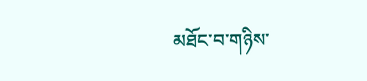མཐོང་བ་གཉིས་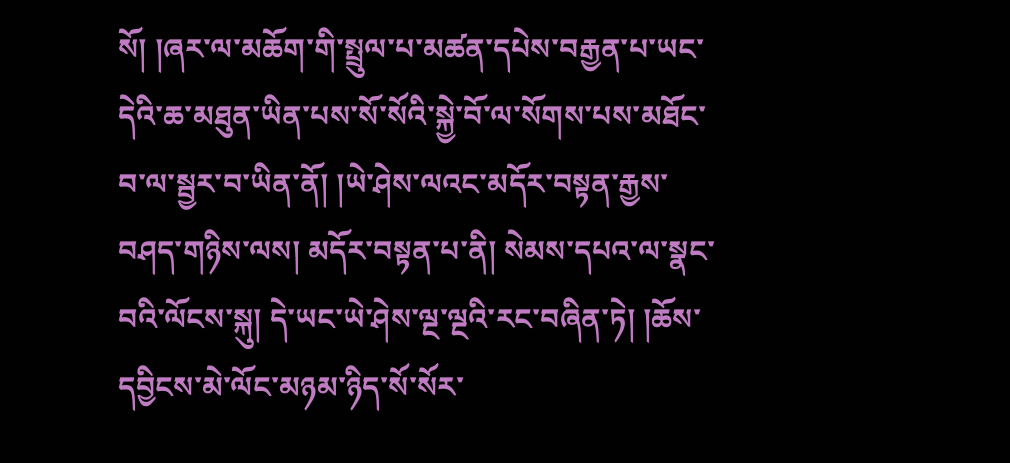སོ། །ཞར་ལ་མཆོག་གི་སྤྲུལ་པ་མཚན་དཔེས་བརྒྱན་པ་ཡང་དེའི་ཆ་མཐུན་ཡིན་པས་སོ་སོའི་སྐྱེ་བོ་ལ་སོགས་པས་མཐོང་བ་ལ་སྦྱར་བ་ཡིན་ནོ། །ཡེ་ཤེས་ལའང་མདོར་བསྟན་རྒྱས་བཤད་གཉིས་ལས། མདོར་བསྟན་པ་ནི། སེམས་དཔའ་ལ་སྣང་བའི་ལོངས་སྐུ། དེ་ཡང་ཡེ་ཤེས་ལྔ་ལྔའི་རང་བཞིན་ཏེ། །ཆོས་དབྱིངས་མེ་ལོང་མཉམ་ཉིད་སོ་སོར་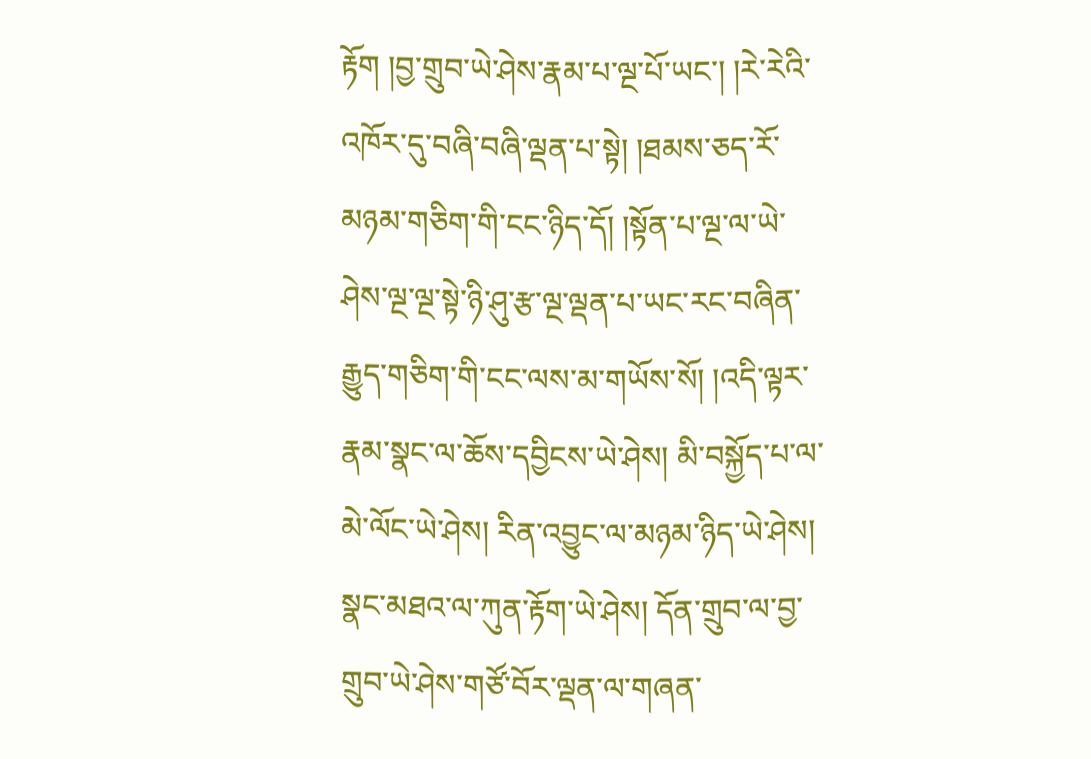རྟོག །བྱ་གྲུབ་ཡེ་ཤེས་རྣམ་པ་ལྔ་པོ་ཡང་། །རེ་རེའི་འཁོར་དུ་བཞི་བཞི་ལྡན་པ་སྟེ། །ཐམས་ཅད་རོ་མཉམ་གཅིག་གི་ངང་ཉིད་དོ། །སྟོན་པ་ལྔ་ལ་ཡེ་ཤེས་ལྔ་ལྔ་སྟེ་ཉི་ཤུ་རྩ་ལྔ་ལྡན་པ་ཡང་རང་བཞིན་རྒྱུད་གཅིག་གི་ངང་ལས་མ་གཡོས་སོ། །འདི་ལྟར་རྣམ་སྣང་ལ་ཆོས་དབྱིངས་ཡེ་ཤེས། མི་བསྐྱོད་པ་ལ་མེ་ལོང་ཡེ་ཤེས། རིན་འབྱུང་ལ་མཉམ་ཉིད་ཡེ་ཤེས། སྣང་མཐའ་ལ་ཀུན་རྟོག་ཡེ་ཤེས། དོན་གྲུབ་ལ་བྱ་གྲུབ་ཡེ་ཤེས་གཙོ་བོར་ལྡན་ལ་གཞན་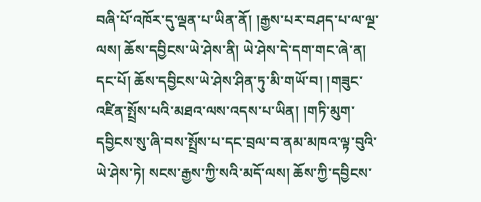བཞི་པོ་འཁོར་དུ་ལྡན་པ་ཡིན་ནོ། །རྒྱས་པར་བཤད་པ་ལ་ལྔ་ལས། ཆོས་དབྱིངས་ཡེ་ཤེས་ནི། ཡེ་ཤེས་དེ་དག་གང་ཞེ་ན། དང་པོ། ཆོས་དབྱིངས་ཡེ་ཤེས་ཤིན་ཏུ་མི་གཡོ་བ། །གཟུང་འཛིན་སྤྲོས་པའི་མཐའ་ལས་འདས་པ་ཡིན། །གཏི་མུག་དབྱིངས་སུ་ཞི་བས་སྤྲོས་པ་དང་བྲལ་བ་ནམ་མཁའ་ལྟ་བུའི་ཡེ་ཤེས་ཏེ། སངས་རྒྱས་ཀྱི་སའི་མདོ་ལས། ཆོས་ཀྱི་དབྱིངས་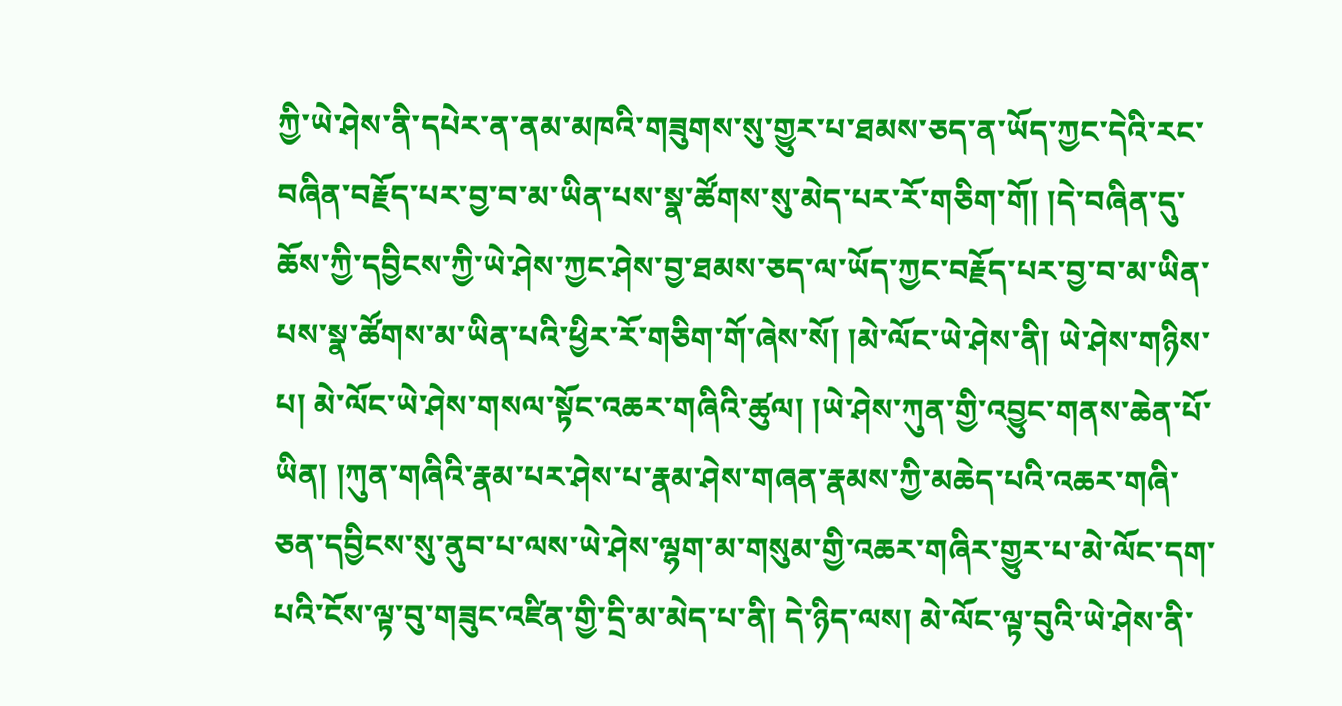ཀྱི་ཡེ་ཤེས་ནི་དཔེར་ན་ནམ་མཁའི་གཟུགས་སུ་གྱུར་པ་ཐམས་ཅད་ན་ཡོད་ཀྱང་དེའི་རང་བཞིན་བརྗོད་པར་བྱ་བ་མ་ཡིན་པས་སྣ་ཚོགས་སུ་མེད་པར་རོ་གཅིག་གོ། །དེ་བཞིན་དུ་ཆོས་ཀྱི་དབྱིངས་ཀྱི་ཡེ་ཤེས་ཀྱང་ཤེས་བྱ་ཐམས་ཅད་ལ་ཡོད་ཀྱང་བརྗོད་པར་བྱ་བ་མ་ཡིན་པས་སྣ་ཚོགས་མ་ཡིན་པའི་ཕྱིར་རོ་གཅིག་གོ་ཞེས་སོ། །མེ་ལོང་ཡེ་ཤེས་ནི། ཡེ་ཤེས་གཉིས་པ། མེ་ལོང་ཡེ་ཤེས་གསལ་སྟོང་འཆར་གཞིའི་ཚུལ། །ཡེ་ཤེས་ཀུན་གྱི་འབྱུང་གནས་ཆེན་པོ་ཡིན། །ཀུན་གཞིའི་རྣམ་པར་ཤེས་པ་རྣམ་ཤེས་གཞན་རྣམས་ཀྱི་མཆེད་པའི་འཆར་གཞི་ཅན་དབྱིངས་སུ་ནུབ་པ་ལས་ཡེ་ཤེས་ལྷག་མ་གསུམ་གྱི་འཆར་གཞིར་གྱུར་པ་མེ་ལོང་དག་པའི་ངོས་ལྟ་བུ་གཟུང་འཛིན་གྱི་དྲི་མ་མེད་པ་ནི། དེ་ཉིད་ལས། མེ་ལོང་ལྟ་བུའི་ཡེ་ཤེས་ནི་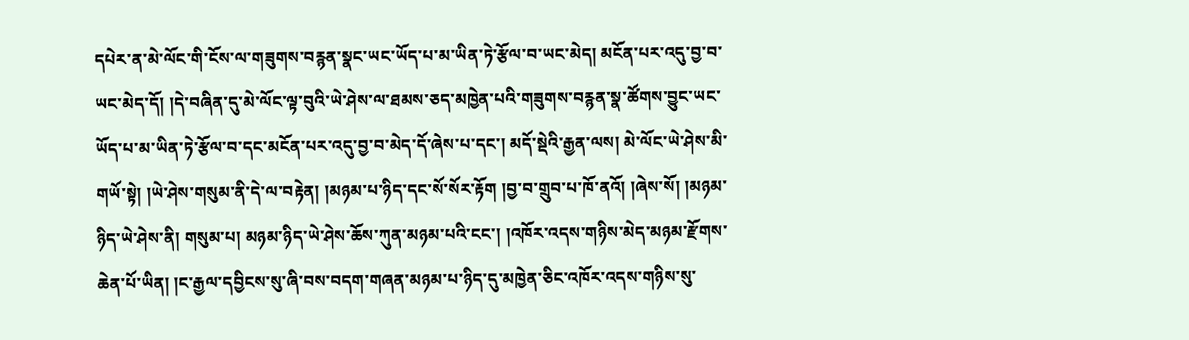དཔེར་ན་མེ་ལོང་གི་ངོས་ལ་གཟུགས་བརྙན་སྣང་ཡང་ཡོད་པ་མ་ཡིན་ཏེ་རྩོལ་བ་ཡང་མེད། མངོན་པར་འདུ་བྱ་བ་ཡང་མེད་དོ། །དེ་བཞིན་དུ་མེ་ལོང་ལྟ་བུའི་ཡེ་ཤེས་ལ་ཐམས་ཅད་མཁྱེན་པའི་གཟུགས་བརྙན་སྣ་ཚོགས་བྱུང་ཡང་ཡོད་པ་མ་ཡིན་ཏེ་རྩོལ་བ་དང་མངོན་པར་འདུ་བྱ་བ་མེད་དོ་ཞེས་པ་དང་། མདོ་སྡེའི་རྒྱན་ལས། མེ་ལོང་ཡེ་ཤེས་མི་གཡོ་སྟེ། །ཡེ་ཤེས་གསུམ་ནི་དེ་ལ་བརྟེན། །མཉམ་པ་ཉིད་དང་སོ་སོར་རྟོག །བྱ་བ་གྲུབ་པ་ཁོ་ནའོ། །ཞེས་སོ། །མཉམ་ཉིད་ཡེ་ཤེས་ནི། གསུམ་པ། མཉམ་ཉིད་ཡེ་ཤེས་ཆོས་ཀུན་མཉམ་པའི་ངང་། །འཁོར་འདས་གཉིས་མེད་མཉམ་རྫོགས་ཆེན་པོ་ཡིན། །ང་རྒྱལ་དབྱིངས་སུ་ཞི་བས་བདག་གཞན་མཉམ་པ་ཉིད་དུ་མཁྱེན་ཅིང་འཁོར་འདས་གཉིས་སུ་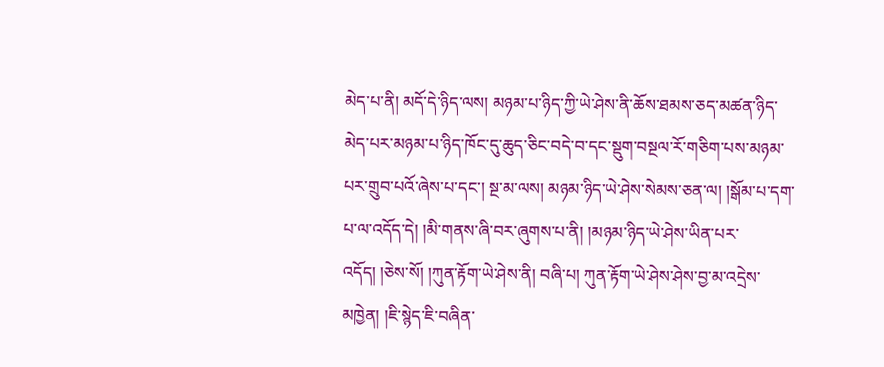མེད་པ་ནི། མདོ་དེ་ཉིད་ལས། མཉམ་པ་ཉིད་ཀྱི་ཡེ་ཤེས་ནི་ཆོས་ཐམས་ཅད་མཚན་ཉིད་མེད་པར་མཉམ་པ་ཉིད་ཁོང་དུ་ཆུད་ཅིང་བདེ་བ་དང་སྡུག་བསྔལ་རོ་གཅིག་པས་མཉམ་པར་གྲུབ་པའོ་ཞེས་པ་དང་། སྔ་མ་ལས། མཉམ་ཉིད་ཡེ་ཤེས་སེམས་ཅན་ལ། །སྒོམ་པ་དག་པ་ལ་འདོད་དེ། །མི་གནས་ཞི་བར་ཞུགས་པ་ནི། །མཉམ་ཉིད་ཡེ་ཤེས་ཡིན་པར་འདོད། །ཅེས་སོ། །ཀུན་རྟོག་ཡེ་ཤེས་ནི། བཞི་པ། ཀུན་རྟོག་ཡེ་ཤེས་ཤེས་བྱ་མ་འདྲེས་མཁྱེན། །ཇི་སྙེད་ཇི་བཞིན་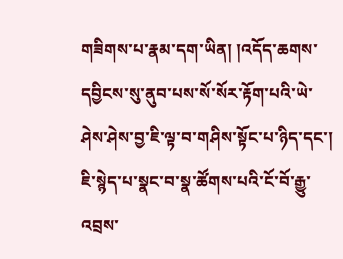གཟིགས་པ་རྣམ་དག་ཡིན། །འདོད་ཆགས་དབྱིངས་སུ་ནུབ་པས་སོ་སོར་རྟོག་པའི་ཡེ་ཤེས་ཤེས་བྱ་ཇི་ལྟ་བ་གཤིས་སྟོང་པ་ཉིད་དང་། ཇི་སྙེད་པ་སྣང་བ་སྣ་ཚོགས་པའི་ངོ་བོ་རྒྱུ་འབྲས་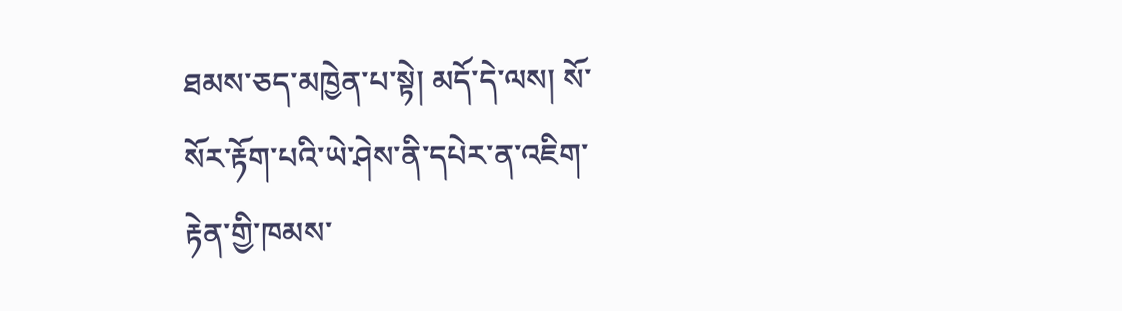ཐམས་ཅད་མཁྱེན་པ་སྟེ། མདོ་དེ་ལས། སོ་སོར་རྟོག་པའི་ཡེ་ཤེས་ནི་དཔེར་ན་འཇིག་རྟེན་གྱི་ཁམས་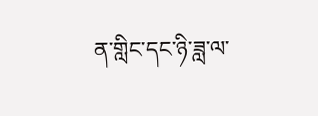ན་གླིང་དང་ཉི་ཟླ་ལ་